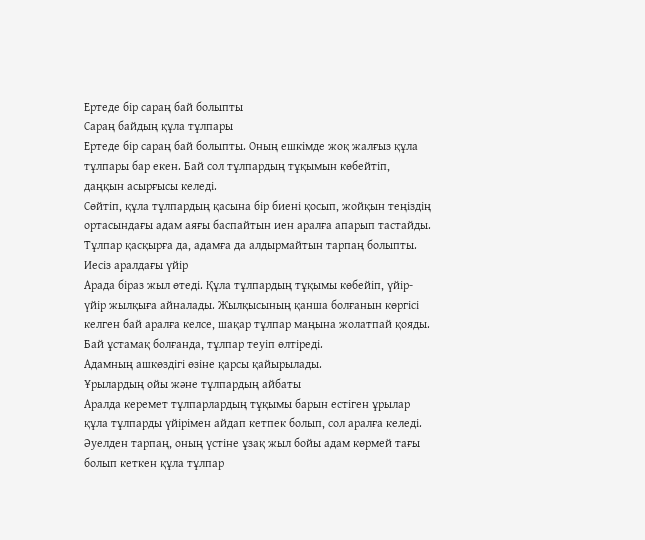Ертеде бір сараң бай болыпты
Сараң байдың құла тұлпары
Ертеде бір сараң бай болыпты. Оның ешкімде жоқ жалғыз құла тұлпары бар екен. Бай сол тұлпардың тұқымын көбейтіп, даңқын асырғысы келеді.
Сөйтіп, құла тұлпардың қасына бір биені қосып, жойқын теңіздің ортасындағы адам аяғы баспайтын иен аралға апарып тастайды. Тұлпар қасқырға да, адамға да алдырмайтын тарпаң болыпты.
Иесіз аралдағы үйір
Арада біраз жыл өтеді. Құла тұлпардың тұқымы көбейіп, үйір-үйір жылқыға айналады. Жылқысының қанша болғанын көргісі келген бай аралға келсе, шақар тұлпар маңына жолатпай қояды.
Бай ұстамақ болғанда, тұлпар теуіп өлтіреді.
Адамның ашкөздігі өзіне қарсы қайырылады.
Ұрылардың ойы және тұлпардың айбаты
Аралда керемет тұлпарлардың тұқымы барын естіген ұрылар құла тұлпарды үйірімен айдап кетпек болып, сол аралға келеді. Әуелден тарпаң, оның үстіне ұзақ жыл бойы адам көрмей тағы болып кеткен құла тұлпар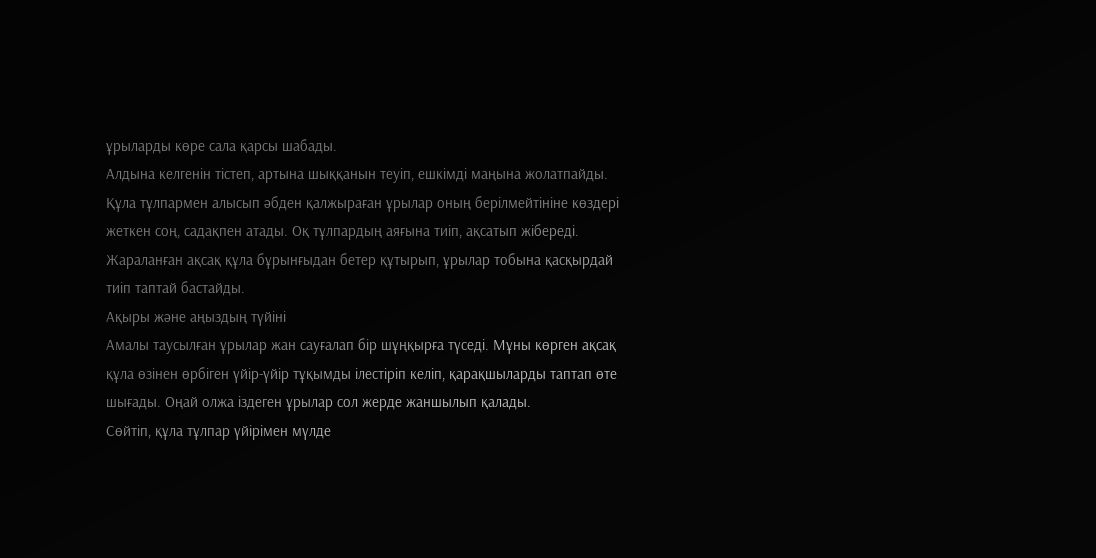ұрыларды көре сала қарсы шабады.
Алдына келгенін тістеп, артына шыққанын теуіп, ешкімді маңына жолатпайды. Құла тұлпармен алысып әбден қалжыраған ұрылар оның берілмейтініне көздері жеткен соң, садақпен атады. Оқ тұлпардың аяғына тиіп, ақсатып жібереді.
Жараланған ақсақ құла бұрынғыдан бетер құтырып, ұрылар тобына қасқырдай тиіп таптай бастайды.
Ақыры және аңыздың түйіні
Амалы таусылған ұрылар жан сауғалап бір шұңқырға түседі. Мұны көрген ақсақ құла өзінен өрбіген үйір-үйір тұқымды ілестіріп келіп, қарақшыларды таптап өте шығады. Оңай олжа іздеген ұрылар сол жерде жаншылып қалады.
Сөйтіп, құла тұлпар үйірімен мүлде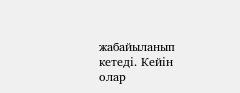жабайыланып кетеді. Кейін олар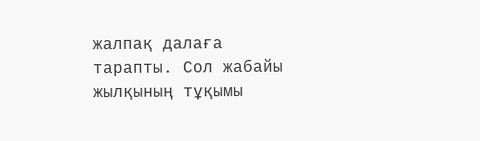жалпақ далаға тарапты. Сол жабайы жылқының тұқымы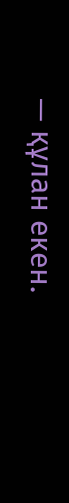— құлан екен.